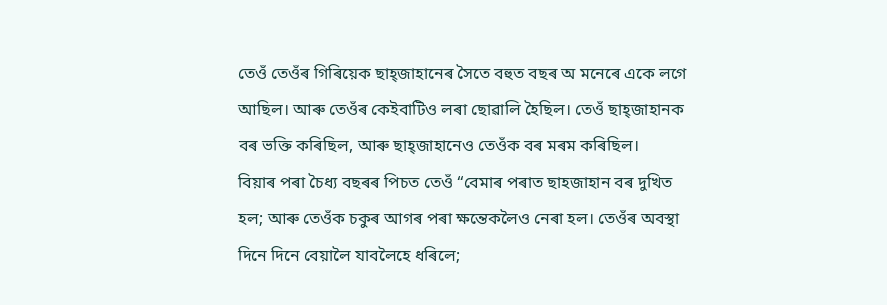তেওঁ তেওঁৰ গিৰিয়েক ছাহ্জাহানেৰ সৈতে বহুত বছৰ অ মনেৰে একে লগে আছিল। আৰু তেওঁৰ কেইবাটিও লৰা ছোৱালি হৈছিল। তেওঁ ছাহ্জাহানক বৰ ভক্তি কৰিছিল, আৰু ছাহ্জাহানেও তেওঁক বৰ মৰম কৰিছিল।
বিয়াৰ পৰা চৈধ্য বছৰৰ পিচত তেওঁ “বেমাৰ পৰাত ছাহজাহান বৰ দুখিত হল; আৰু তেওঁক চকুৰ আগৰ পৰা ক্ষন্তেকলৈও নেৰা হল। তেওঁৰ অবস্থা দিনে দিনে বেয়ালৈ যাবলৈহে ধৰিলে;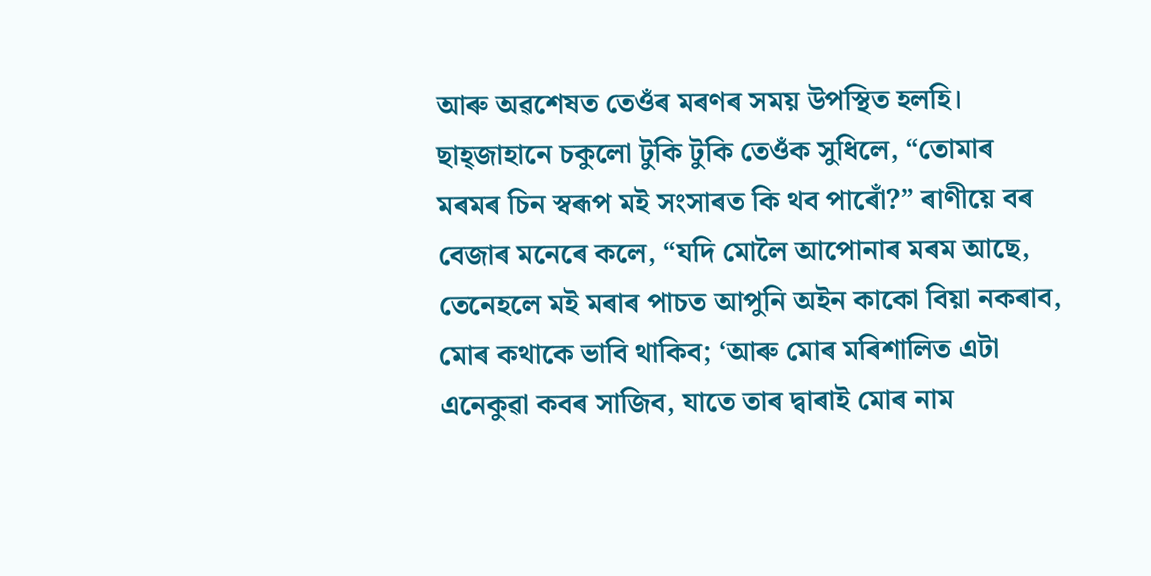আৰু অৱশেষত তেওঁৰ মৰণৰ সময় উপস্থিত হলহি। ছাহ্জাহানে চকুলো টুকি টুকি তেওঁক সুধিলে, “তোমাৰ মৰমৰ চিন স্বৰূপ মই সংসাৰত কি থব পাৰোঁ?” ৰাণীয়ে বৰ বেজাৰ মনেৰে কলে, “যদি মোলৈ আপোনাৰ মৰম আছে, তেনেহলে মই মৰাৰ পাচত আপুনি অইন কাকো বিয়া নকৰাব, মোৰ কথাকে ভাবি থাকিব; ‘আৰু মোৰ মৰিশালিত এটা এনেকুৱা কবৰ সাজিব, যাতে তাৰ দ্বাৰাই মোৰ নাম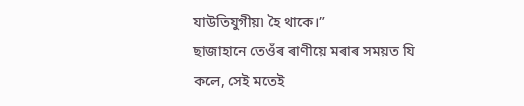যাউতিযুগীয়৷ হৈ থাকে।”
ছাজাহানে তেওঁৰ ৰাণীয়ে মৰাৰ সময়ত যি কলে, সেই মতেই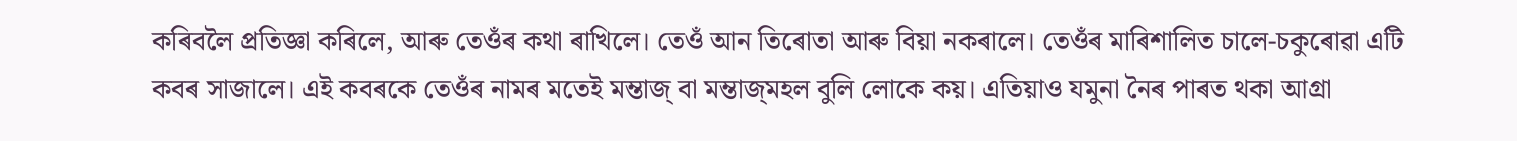কৰিবলৈ প্ৰতিজ্ঞা কৰিলে, আৰু তেওঁৰ কথা ৰাখিলে। তেওঁ আন তিৰোতা আৰু বিয়া নকৰালে। তেওঁৰ মাৰিশালিত চালে-চকুৰোৱা এটি কবৰ সাজালে। এই কবৰকে তেওঁৰ নামৰ মতেই মম্তাজ্ বা মম্তাজ্মহল বুলি লোকে কয়। এতিয়াও যমুনা নৈৰ পাৰত থকা আগ্ৰা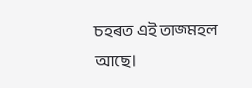চহৰত এই তাজ্মহল আছে।